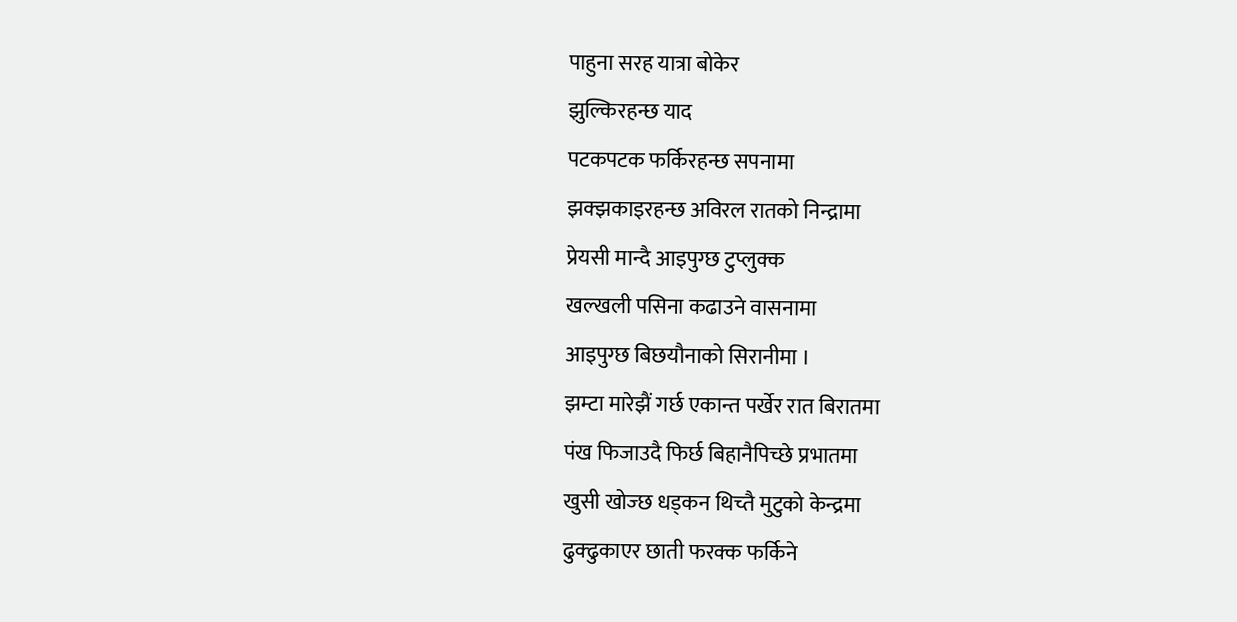पाहुना सरह यात्रा बोकेर
झुल्किरहन्छ याद
पटकपटक फर्किरहन्छ सपनामा
झक्झकाइरहन्छ अविरल रातको निन्द्रामा
प्रेयसी मान्दै आइपुग्छ टुप्लुक्क
खल्खली पसिना कढाउने वासनामा
आइपुग्छ बिछयौनाको सिरानीमा ।
झम्टा मारेझैं गर्छ एकान्त पर्खेर रात बिरातमा
पंख फिजाउदै फिर्छ बिहानैपिच्छे प्रभातमा
खुसी खोज्छ धड्कन थिच्तै मुटुको केन्द्रमा
ढुक्ढुकाएर छाती फरक्क फर्किने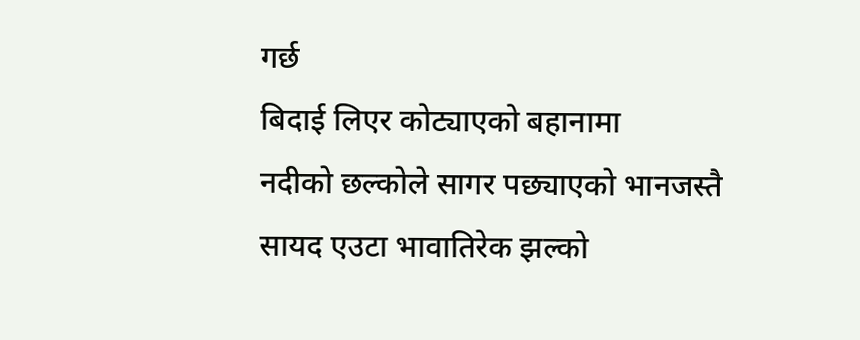गर्छ
बिदाई लिएर कोट्याएको बहानामा
नदीको छल्कोले सागर पछ्याएको भानजस्तै
सायद एउटा भावातिरेक झल्को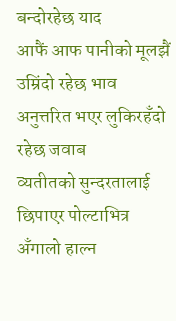बन्दोरहेछ याद
आफैं आफ पानीको मूलझैं उम्रिंदो रहेछ भाव
अनुत्तरित भएर लुकिरहँदो रहेछ जवाब
व्यतीतको सुन्दरतालाई छिपाएर पोल्टाभित्र
अँगालो हाल्न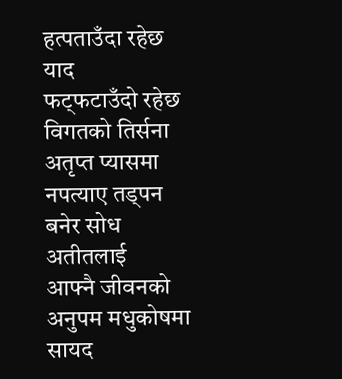हत्पताउँदा रहेछ याद
फट्फटाउँदो रहेछ विगतको तिर्सना
अतृप्त प्यासमा
नपत्याए तड्पन बनेर सोध अतीतलाई
आफ्नै जीवनको अनुपम मधुकोषमा
सायद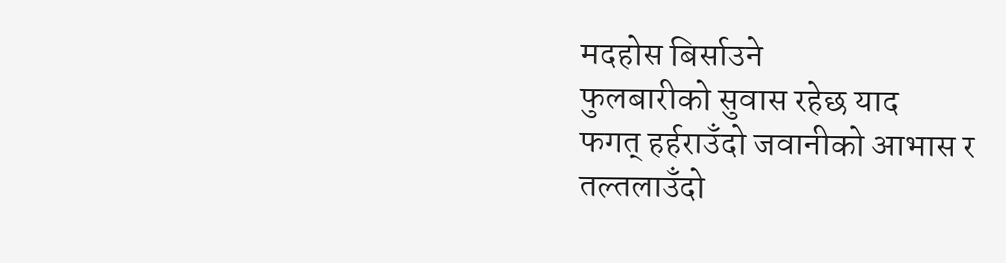मदहोस बिर्साउने
फुलबारीको सुवास रहेछ याद
फगत् हर्हराउँदो जवानीको आभास र
तल्तलाउँदो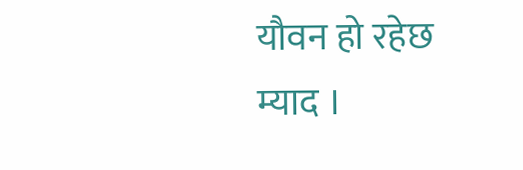यौवन हो रहेछ म्याद ।